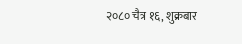२०८० चैत्र १६, शुक्रबार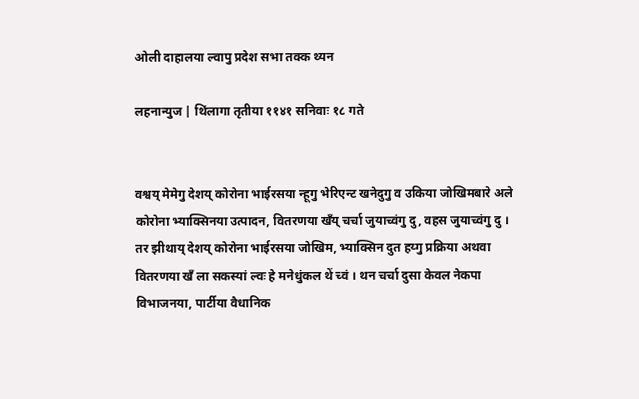ओली दाहालया ल्वापु प्रदेश सभा तक्क थ्यन

लहनान्युज | थिंलागा तृतीया ११४१ सनिवाः १८ गते


वश्वय् मेमेगु देशय् कोरोना भाईरसया न्हूगु भेरिएन्ट खनेदुगु व उकिया जोखिमबारे अले कोरोना भ्याक्सिनया उत्पादन, वितरणया खँय् चर्चा जुयाच्वंगु दु, वहस जुयाच्वंगु दु । तर झीथाय् देशय् कोरोना भाईरसया जोखिम, भ्याक्सिन दुत हय्गु प्रक्रिया अथवा वितरणया खँ ला सकस्यां ल्वः हे मनेधुंकल थें च्वं । थन चर्चा दुसा केवल नेकपा विभाजनया, पार्टीया वैधानिक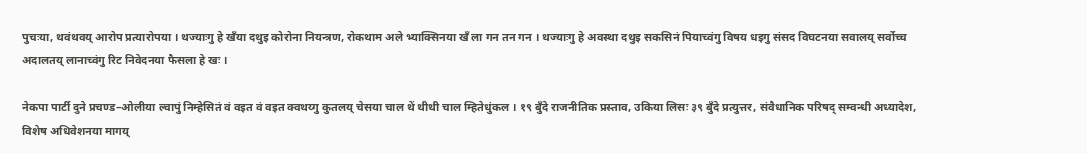पुचःया, थवंथवय् आरोप प्रत्यारोपया । थज्याःगु हे खँया दथुइ कोरोना नियन्त्रण, रोकथाम अले भ्याक्सिनया खँ ला गन तन गन । थज्याःगु हे अवस्था दथुइ सकसिनं पियाच्वंगु विषय धइगु संसद विघटनया सवालय् सर्वोच्च अदालतय् लानाच्वंगु रिट निवेदनया फैसला हे खः ।

नेकपा पार्टी दुने प्रचण्ड–ओलीया ल्वापुं निम्हेसितं वं वइत वं वइत क्वथय्गु कुतलय् चेसया चाल थें थीथी चाल म्हितेधुंकल । १९ बुँदे राजनीतिक प्रस्ताव, उकिया लिसः ३९ बुँदे प्रत्युत्तर, संवैधानिक परिषद् सम्वन्धी अध्यादेश, विशेष अधिवेशनया मागय्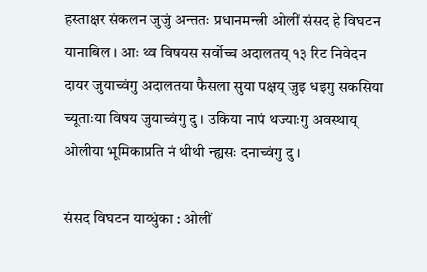हस्ताक्षर संकलन जुजुं अन्ततः प्रधानमन्त्री ओलीं संसद हे विघटन यानाबिल । आः थ्व विषयस सर्वोच्च अदालतय् १३ रिट निवेदन दायर जुयाच्वंगु अदालतया फैसला सुया पक्षय् जुइ धइगु सकसिया च्यूताःया विषय जुयाच्वंगु दु । उकिया नापं थज्याःगु अवस्थाय् ओलीया भूमिकाप्रति नं थीथी न्ह्यसः दनाच्वंगु दु ।

संसद विघटन याय्धुंका : ओलीं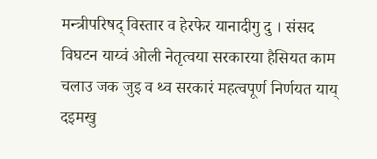मन्त्रीपरिषद् विस्तार व हेरफेर यानादीगु दु । संसद विघटन याय्वं ओली नेतृत्वया सरकारया हैसियत काम चलाउ जक जुइ व थ्व सरकारं महत्वपूर्ण निर्णयत याय् दइमखु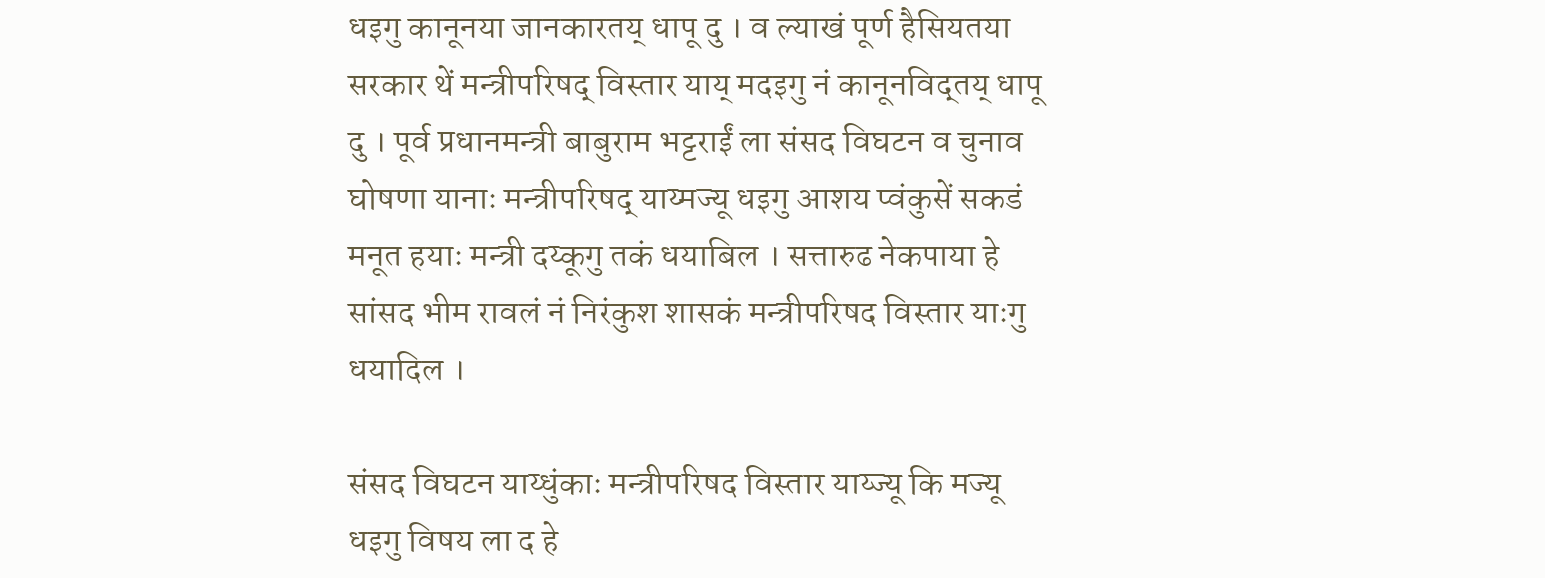धइगु कानूनया जानकारतय् धापू दु । व ल्याखं पूर्ण हैसियतया सरकार थें मन्त्रीपरिषद् विस्तार याय् मदइगु नं कानूनविद्तय् धापू दु । पूर्व प्रधानमन्त्री बाबुराम भट्टराईं ला संसद विघटन व चुनाव घोषणा यानाः मन्त्रीपरिषद् याय्मज्यू धइगु आशय प्वंकुसें सकडं मनूत हयाः मन्त्री दय्कूगु तकं धयाबिल । सत्तारुढ नेकपाया हे सांसद भीम रावलं नं निरंकुश शासकं मन्त्रीपरिषद विस्तार याःगु धयादिल ।

संसद विघटन याय्धुंकाः मन्त्रीपरिषद विस्तार याय्ज्यू कि मज्यू धइगु विषय ला द हे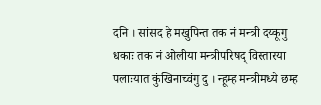दनि । सांसद हे मखुपिन्त तक नं मन्त्री दय्कूगु धकाः तक नं ओलीया मन्त्रीपरिषद् विस्तारया पलाःयात कुंखिनाच्वंगु दु । न्हूम्ह मन्त्रीमध्ये छम्ह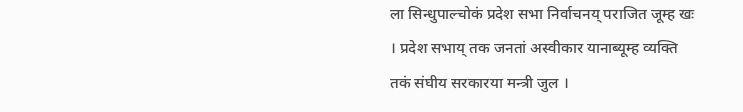ला सिन्धुपाल्चोकं प्रदेश सभा निर्वाचनय् पराजित जूम्ह खः । प्रदेश सभाय् तक जनतां अस्वीकार यानाब्यूम्ह व्यक्ति तकं संघीय सरकारया मन्त्री जुल ।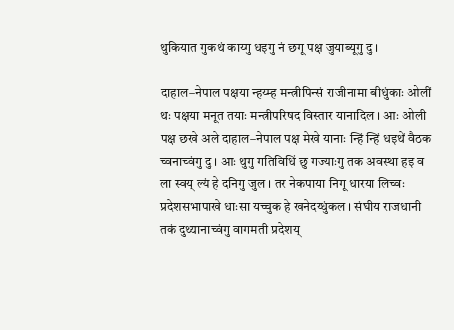थुकियात गुकथं काय्गु धइगु नं छगू पक्ष जुयाब्यूगु दु ।

दाहाल–नेपाल पक्षया न्हय्म्ह मन्त्रीपिन्सं राजीनामा बीधुंकाः ओलीं थः पक्षया मनूत तयाः मन्त्रीपरिषद विस्तार यानादिल । आः ओली पक्ष छखे अले दाहाल–नेपाल पक्ष मेखे यानाः न्हिं न्हिं धइथें वैठक च्वनाच्वंगु दु । आः थुगु गतिविधिं छु गज्याःगु तक अवस्था हइ व ला स्वय् ल्यं हे दनिगु जुल । तर नेकपाया निगू धारया लिच्वः प्रदेशसभापाखे धाःसा यच्चुक हे खनेदय्धुंकल । संघीय राजधानी तकं दुथ्यानाच्वंगु वागमती प्रदेशय्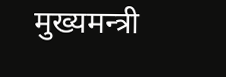मुख्यमन्त्री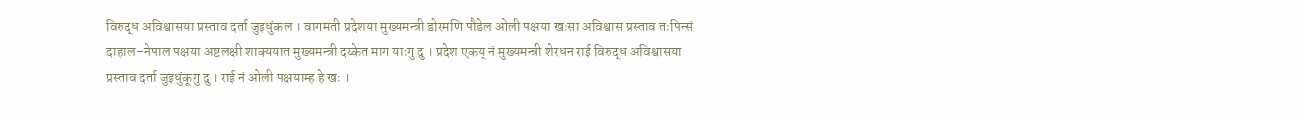विरुद्ध अविश्वासया प्रस्ताव दर्ता जुइधुंकल । वागमती प्रदेशया मुख्यमन्त्री डोरमणि पौडेल ओली पक्षया खःसा अविश्वास प्रस्ताव तःपिन्सं दाहाल–नेपाल पक्षया अष्टलक्षी शाक्ययात मुख्यमन्त्री दय्केत माग याःगु दु । प्रदेश एकय् नं मुख्यमन्त्री शेरधन राई विरुद्ध अविश्वासया प्रस्ताव दर्ता जुइधुंकूगु दु । राई नं ओली पक्षयाम्ह हे खः ।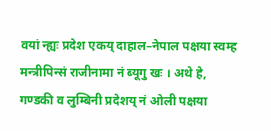वयां न्ह्यः प्रदेश एकय् दाहाल–नेपाल पक्षया स्वम्ह मन्त्रीपिन्सं राजीनामा नं ब्यूगु खः । अथे हे, गण्डकी व लुम्बिनी प्रदेशय् नं ओली पक्षया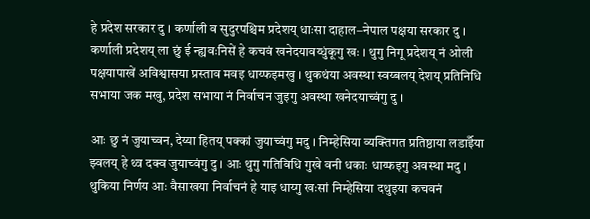हे प्रदेश सरकार दु । कर्णाली व सुदुरपश्चिम प्रदेशय् धाःसा दाहाल–नेपाल पक्षया सरकार दु । कर्णाली प्रदेशय् ला छुं ई न्ह्यवःनिसें हे कचवं खनेदयावय्धुंकूगु खः । थुगु निगू प्रदेशय् नं ओली पक्षयापाखें अविश्वासया प्रस्ताव मवइ धाय्फइमखु । थुकथंया अवस्था स्वय्बलय् देशय् प्रतिनिधि सभाया जक मखु, प्रदेश सभाया नं निर्वाचन जुइगु अवस्था खनेदयाच्वंगु दु ।

आः छु नं जुयाच्वन, देय्या हितय् पक्कां जुयाच्वंगु मदु । निम्हेसिया व्यक्तिगत प्रतिष्ठाया लडाईँया झ्वलय् हे थ्व दक्व जुयाच्वंगु दु । आः थुगु गतिविधि गुखे वनी धकाः धाय्फइगु अवस्था मदु । थुकिया निर्णय आः वैसाखया निर्वाचनं हे याइ धाय्गु खःसां निम्हेसिया दथुइया कचवनं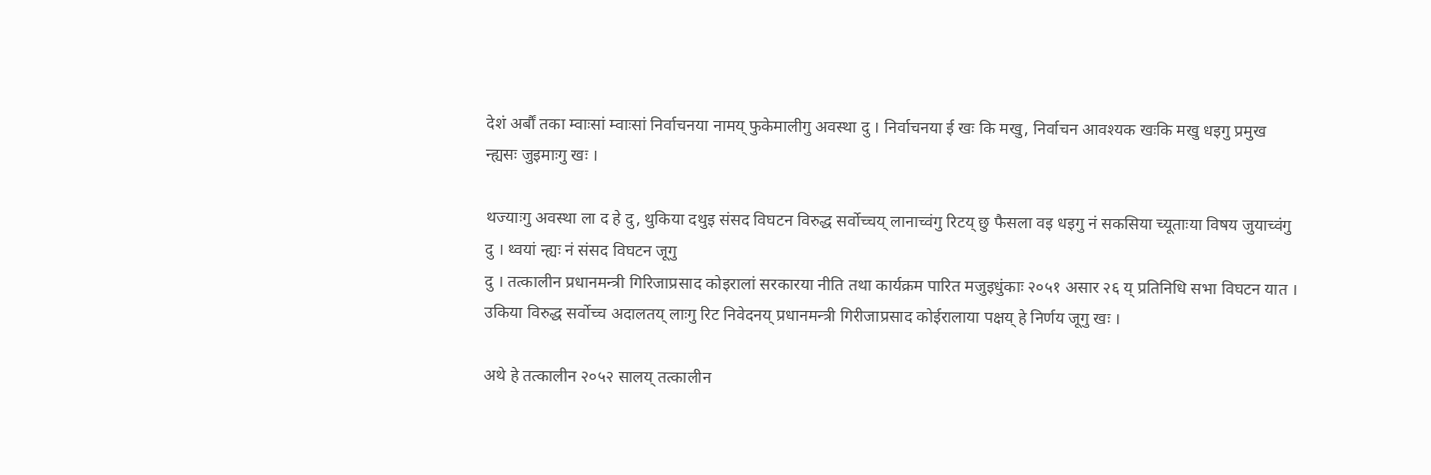देशं अर्बौं तका म्वाःसां म्वाःसां निर्वाचनया नामय् फुकेमालीगु अवस्था दु । निर्वाचनया ई खः कि मखु, निर्वाचन आवश्यक खःकि मखु धइगु प्रमुख न्ह्यसः जुइमाःगु खः ।

थज्याःगु अवस्था ला द हे दु, थुकिया दथुइ संसद विघटन विरुद्ध सर्वोच्चय् लानाच्वंगु रिटय् छु फैसला वइ धइगु नं सकसिया च्यूताःया विषय जुयाच्वंगु दु । थ्वयां न्ह्यः नं संसद विघटन जूगु
दु । तत्कालीन प्रधानमन्त्री गिरिजाप्रसाद कोइरालां सरकारया नीति तथा कार्यक्रम पारित मजुइधुंकाः २०५१ असार २६ य् प्रतिनिधि सभा विघटन यात । उकिया विरुद्ध सर्वोच्च अदालतय् लाःगु रिट निवेदनय् प्रधानमन्त्री गिरीजाप्रसाद कोईरालाया पक्षय् हे निर्णय जूगु खः ।

अथे हे तत्कालीन २०५२ सालय् तत्कालीन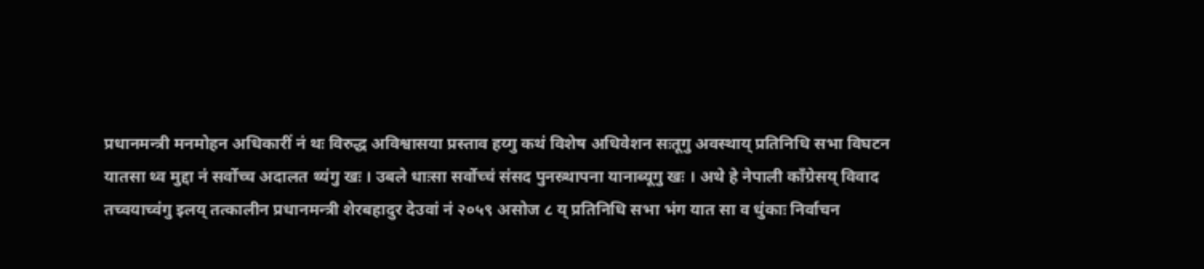प्रधानमन्त्री मनमोहन अधिकारीं नं थः विरुद्ध अविश्वासया प्रस्ताव हय्गु कथं विशेष अधिवेशन सःतूगु अवस्थाय् प्रतिनिधि सभा विघटन यातसा थ्व मुद्दा नं सर्वोच्च अदालत थ्यंगु खः । उबले धाःसा सर्वोच्चं संसद पुनस्र्थापना यानाब्यूगु खः । अथे हे नेपाली काँग्रेसय् विवाद तच्वयाच्वंगु इलय् तत्कालीन प्रधानमन्त्री शेरबहादुर देउवां नं २०५९ असोज ८ य् प्रतिनिधि सभा भंग यात सा व धुंकाः निर्वाचन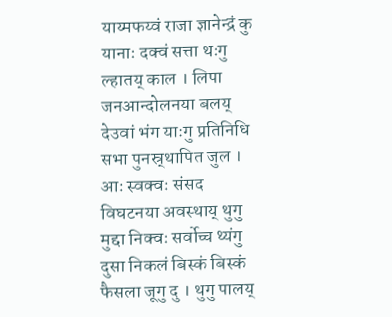याय्मफय्वं राजा ज्ञानेन्द्रं कु यानाः दक्वं सत्ता थःगु ल्हातय् काल । लिपा जनआन्दोलनया बलय् देउवां भंग याःगु प्रतिनिधि सभा पुनस्र्थापित जुल । आः स्वक्वः संसद विघटनया अवस्थाय् थुगु मुद्दा निक्वः सर्वोच्च थ्यंगु दुसा निकलं बिस्कं बिस्कं फैसला जूगु दु । थुगु पालय्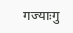गज्याःगु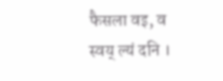फैसला वइ, व स्वय् ल्यं दनि ।